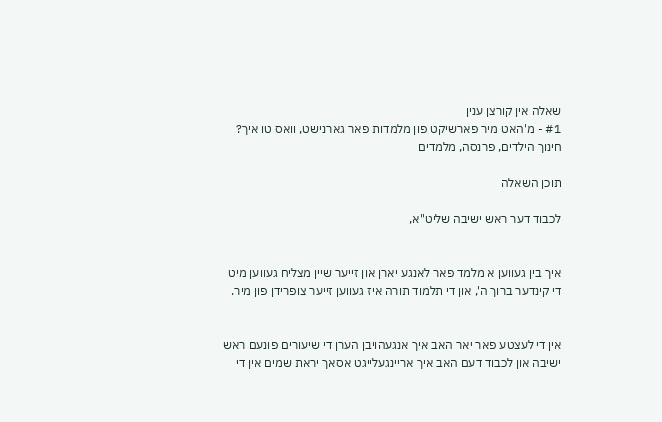שאלה אין קורצן ענין
#1 - מ'האט מיר פארשיקט פון מלמדות פאר גארנישט, וואס טו איך?
חינוך הילדים, פרנסה, מלמדים

תוכן השאלה

לכבוד דער ראש ישיבה שליט"א,


איך בין געווען א מלמד פאר לאנגע יארן און זייער שיין מצליח געווען מיט די קינדער ברוך ה', און די תלמוד תורה איז געווען זייער צופרידן פון מיר.


אין די לעצטע פאר יאר האב איך אנגעהויבן הערן די שיעורים פונעם ראש ישיבה און לכבוד דעם האב איך אריינגעלייגט אסאך יראת שמים אין די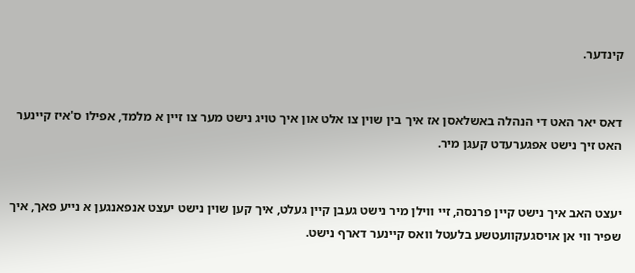קינדער.


דאס יאר האט די הנהלה באשלאסן אז איך בין שוין צו אלט און איך טויג נישט מער צו זיין א מלמד, אפילו ס'איז קיינער האט זיך נישט אפגערעדט קעגן מיר.


יעצט האב איך נישט קיין פרנסה, זיי ווילן מיר נישט געבן קיין געלט, איך קען שוין נישט יעצט אנפאנגען א נייע פאך, איך שפיר ווי אן אויסגעקוועטשע בלעטל וואס קיינער דארף נישט.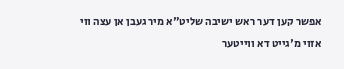אפשר קען דער ראש ישיבה שליט"א מיר געבן אן עצה ווי אזוי מ'גייט דא ווייטער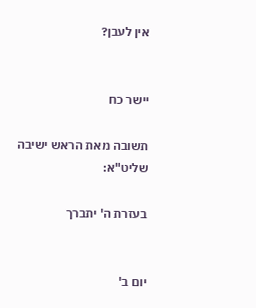אין לעבן?


יישר כח

תשובה מאת הראש ישיבה שליט"א:

בעזרת ה' יתברך


יום ב'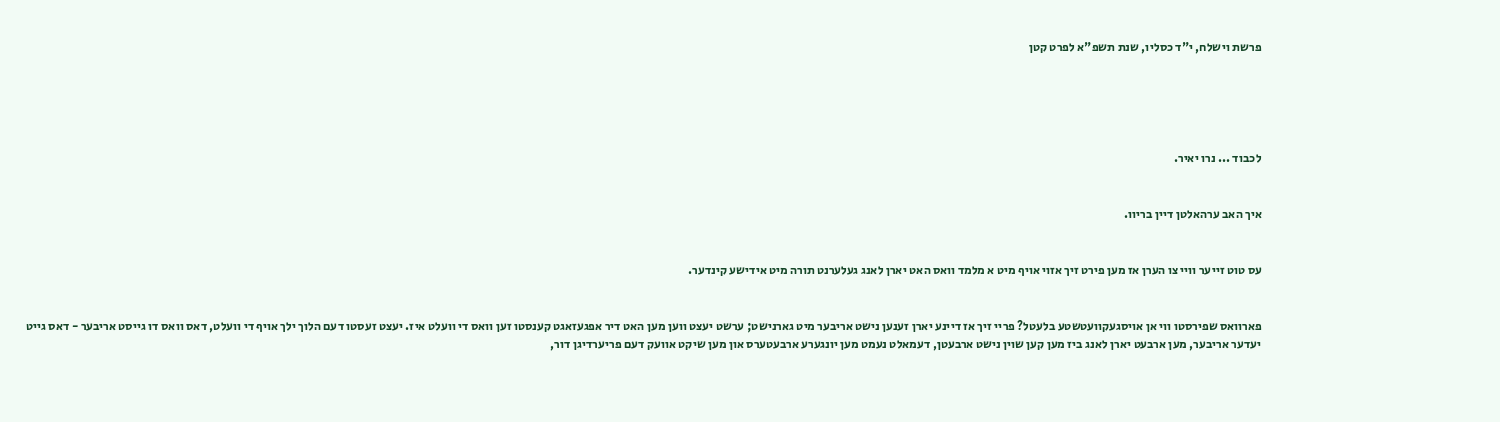פרשת וישלח, י"ד כסליו, שנת תשפ"א לפרט קטן





לכבוד ... נרו יאיר.


איך האב ערהאלטן דיין בריוו.


עס טוט זייער וויי צו הערן אז מען פירט זיך אזוי אויף מיט א מלמד וואס האט יארן לאנג געלערנט תורה מיט אידישע קינדער.


פארוואס שפירסטו ווי אן אויסגעקוועטשטע בלעטל? פריי זיך אז דיינע יארן זענען נישט אריבער מיט גארנישט; ערשט יעצט ווען מען האט דיר אפגעזאגט קענסטו זען וואס די וועלט איז. יעצט זעסטו דעם הלוך ילך אויף די וועלט, דאס וואס דו גייסט אריבער - דאס גייט יעדער אריבער, מען ארבעט יארן לאנג ביז מען קען שוין נישט ארבעטן, דעמאלט נעמט מען יונגערע ארבעטערס און מען שיקט אוועק דעם פריערדיגן דור,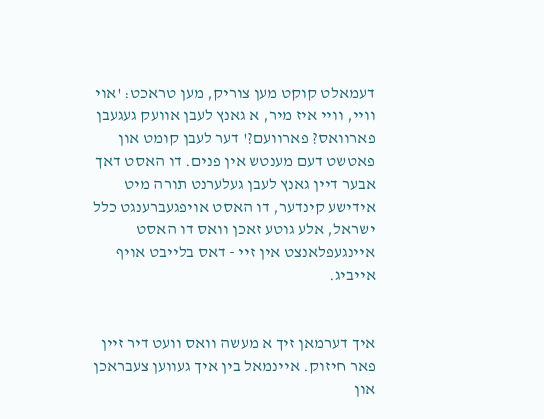דעמאלט קוקט מען צוריק, מען טראכט: 'אוי וויי, וויי איז מיר, א גאנץ לעבן אוועק געגעבן פארוואס? פארוועם?' דער לעבן קומט און פאטשט דעם מענטש אין פנים. דו האסט דאך אבער דיין גאנץ לעבן געלערנט תורה מיט אידישע קינדער, דו האסט אויפגעברענגט כלל ישראל, אלע גוטע זאכן וואס דו האסט איינגעפלאנצט אין זיי - דאס בלייבט אויף אייביג.


איך דערמאן זיך א מעשה וואס וועט דיר זיין פאר חיזוק. איינמאל בין איך געווען צעבראכן און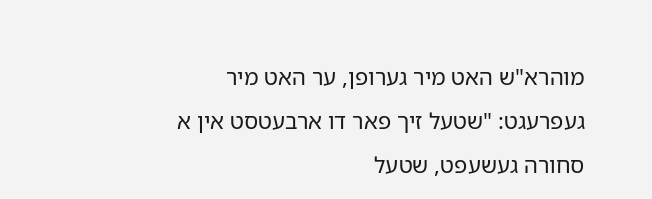מוהרא"ש האט מיר גערופן, ער האט מיר געפרעגט: "שטעל זיך פאר דו ארבעטסט אין א סחורה געשעפט, שטעל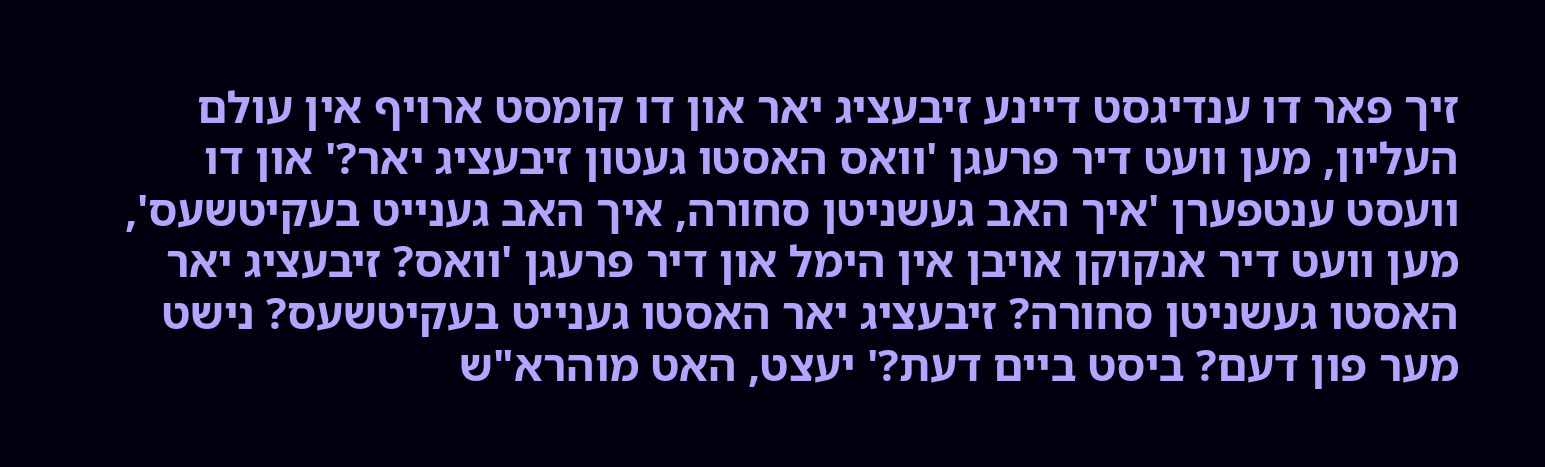זיך פאר דו ענדיגסט דיינע זיבעציג יאר און דו קומסט ארויף אין עולם העליון, מען וועט דיר פרעגן 'וואס האסטו געטון זיבעציג יאר?' און דו וועסט ענטפערן 'איך האב געשניטן סחורה, איך האב גענייט בעקיטשעס', מען וועט דיר אנקוקן אויבן אין הימל און דיר פרעגן 'וואס? זיבעציג יאר האסטו געשניטן סחורה? זיבעציג יאר האסטו גענייט בעקיטשעס? נישט מער פון דעם? ביסט ביים דעת?' יעצט, האט מוהרא"ש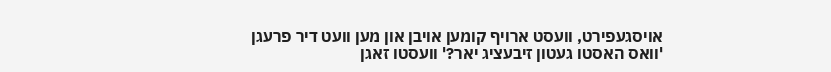אויסגעפירט, וועסט ארויף קומען אויבן און מען וועט דיר פרעגן 'וואס האסטו געטון זיבעציג יאר?' וועסטו זאגן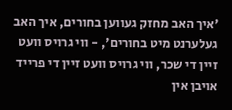'איך האב מחזק געווען בחורים, איך האב געלערנט מיט בחורים', - ווי גרויס וועט זיין די שכר, ווי גרויס וועט זיין די פרייד אויבן אין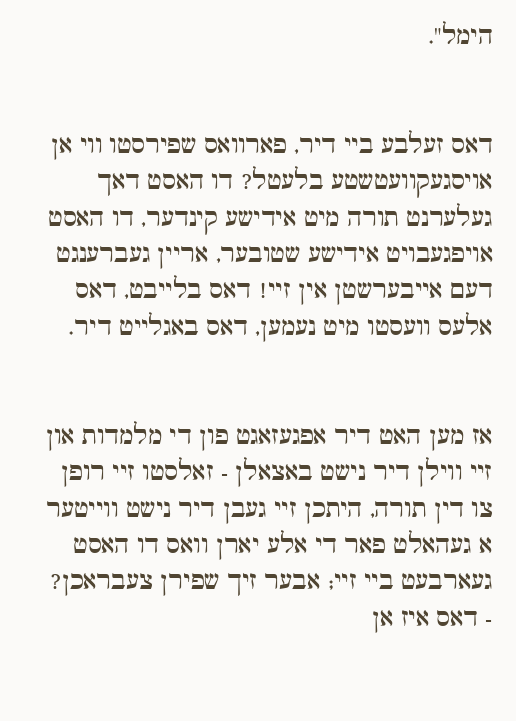הימל".


דאס זעלבע ביי דיר, פארוואס שפירסטו ווי אן אויסגעקוועטשטע בלעטל? דו האסט דאך געלערנט תורה מיט אידישע קינדער, דו האסט אויפגעבויט אידישע שטובער, אריין געברענגט דעם אייבערשטן אין זיי! דאס בלייבט, דאס אלעס וועסטו מיט נעמען, דאס באגלייט דיר.


אז מען האט דיר אפגעזאגט פון די מלמדות און זיי ווילן דיר נישט באצאלן - זאלסטו זיי רופן צו דין תורה, היתכן זיי געבן דיר נישט ווייטער א געהאלט פאר די אלע יארן וואס דו האסט געארבעט ביי זיי; אבער זיך שפירן צעבראכן? - דאס איז אן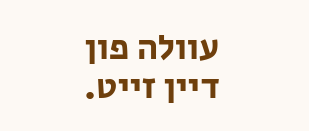עוולה פון דיין זייט.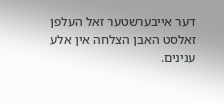דער אייבערשטער זאל העלפן זאלסט האבן הצלחה אין אלע ענינים.